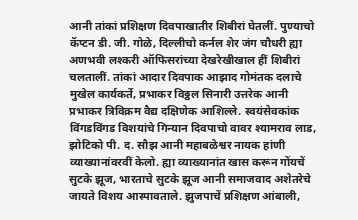आनी तांकां प्रशिक्षण दिवपाखातीर शिबीरां घेतलीं. पुण्याचो कॅप्टन डी. जी. गोळे, दिल्लीचो कर्नल शेर जंग चौधरी ह्या अणभवी लश्करी ऑफिसरांच्या देखरेखीखाल हीं शिबीरां चलतालीं. तांकां आदार दिवपाक आझाद गोमंतक दलाचे मुखेल कार्यकर्ते, प्रभाकर विठ्ठल सिनारी उत्तरेक आनी प्रभाकर त्रिविक्रम वैद्य दक्षिणेक आशिल्ले. स्वयंसेवकांक विंगडविंगड विशयांचे गिन्यान दिवपाचो वावर श्यामराव लाड, झोटिको पी. द. सौझ आनी महाबळेश्वर नायक हांणी व्याख्यानांवरवीं केलो. ह्या व्याख्यानांत खास करून गोंयचें सुटके झूज, भारताचे सुटके झूज आनी समाजवाद अशेतरेचे जायते विशय आस्पावताले. झुजपाचें प्रशिक्षण आंबाली,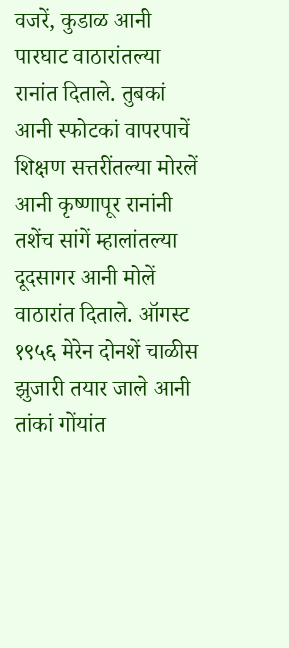वजरें, कुडाळ आनी पारघाट वाठारांतल्या रानांत दिताले. तुबकां आनी स्फोटकां वापरपाचें शिक्षण सत्तरींतल्या मोरलें आनी कृष्णापूर रानांनी तशेंच सांगें म्हालांतल्या दूदसागर आनी मोलें वाठारांत दिताले. ऑगस्ट १९५६ मेरेन दोनशें चाळीस झुजारी तयार जाले आनी तांकां गोंयांत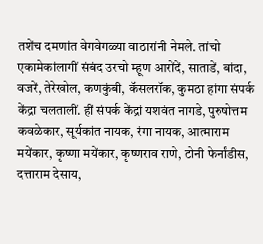तशेंच दमणांत वेगवेगळ्या वाठारांनी नेमले. तांचो एकामेकांलागीं संबंद उरचो म्हूण आरोंदें, साताडें, बांदा, वजरें, तेरेखोल, कणकुंबी, कॅसलरॉक, कुमठा हांगा संपर्क केंद्रा चलतालीं. हीं संपर्क केंद्रां यशवंत नागडे, पुरुषोत्तम कवळेकार, सूर्यकांत नायक, रंगा नायक, आत्माराम मयेंकार, कृष्णा मयेंकार, कृष्णराव राणे, टोनी फेर्नांडीस, दत्ताराम देसाय,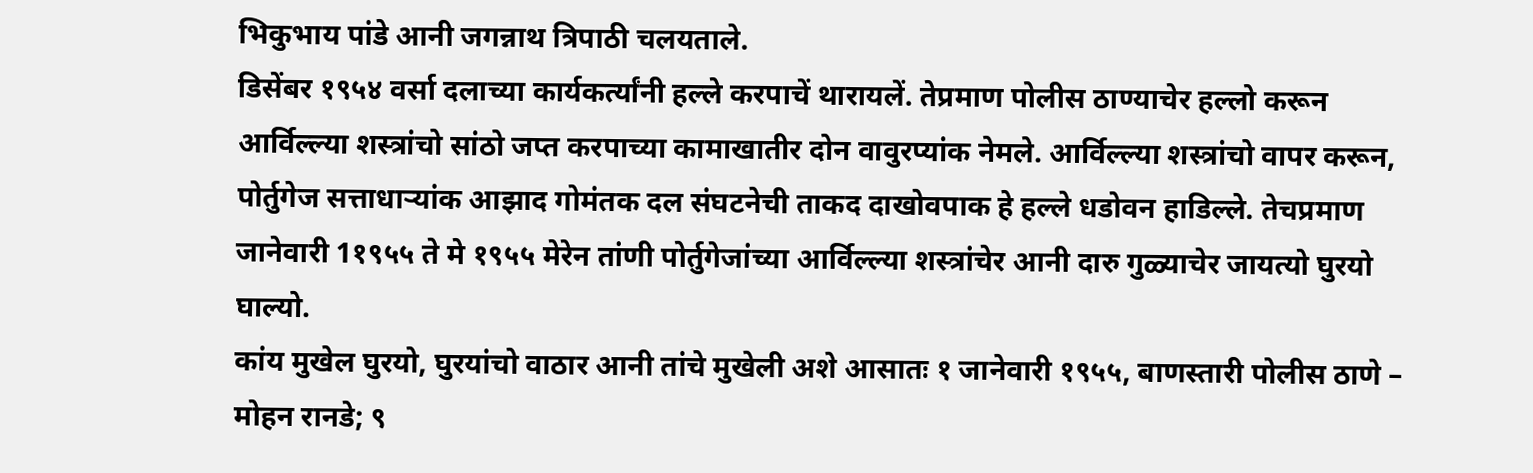भिकुभाय पांडे आनी जगन्नाथ त्रिपाठी चलयताले.
डिसेंबर १९५४ वर्सा दलाच्या कार्यकर्त्यांनी हल्ले करपाचें थारायलें. तेप्रमाण पोलीस ठाण्याचेर हल्लो करून आर्विल्ल्या शस्त्रांचो सांठो जप्त करपाच्या कामाखातीर दोन वावुरप्यांक नेमले. आर्विल्ल्या शस्त्रांचो वापर करून, पोर्तुगेज सत्ताधाऱ्यांक आझाद गोमंतक दल संघटनेची ताकद दाखोवपाक हे हल्ले धडोवन हाडिल्ले. तेचप्रमाण जानेवारी 1१९५५ ते मे १९५५ मेरेन तांणी पोर्तुगेजांच्या आर्विल्ल्या शस्त्रांचेर आनी दारु गुळ्याचेर जायत्यो घुरयो घाल्यो.
कांय मुखेल घुरयो, घुरयांचो वाठार आनी तांचे मुखेली अशे आसातः १ जानेवारी १९५५, बाणस्तारी पोलीस ठाणे – मोहन रानडे; ९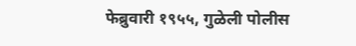फेब्रुवारी १९५५, गुळेली पोलीस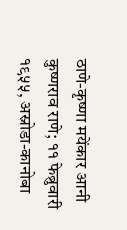ठाणे-कृष्णा मयेंकार आनी कुष्णराव राणे; ११ फेब्रुवारी १९५५, अस्नोडा-कानोबा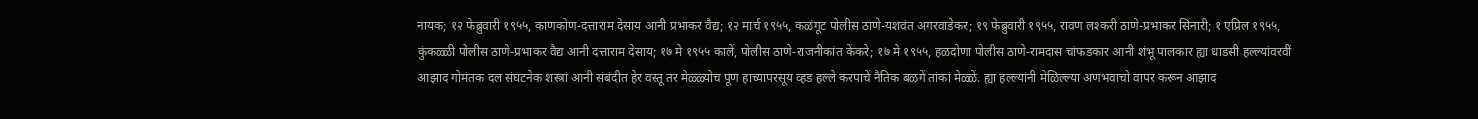नायक; १२ फेब्रुवारी १९५५, काणकोण-दत्ताराम देसाय आनी प्रभाकर वैद्य; १२ मार्च १९५५, कळंगूट पोलीस ठाणे-यशवंत अगरवाडेकर; १९ फेब्रुवारी १९५५, रावण लश्करी ठाणे-प्रभाकर सिनारी; १ एप्रिल १९५५, कुंकळ्ळी पोलीस ठाणे-प्रभाकर वैद्य आनी दत्ताराम देसाय; १७ मे १९५५ कालें, पोलीस ठाणे-राजनीकांत केंकरे; १७ मे १९५५, हळदोणा पोलीस ठाणे-रामदास चांफडकार आनी शंभू पालकार ह्या धाडसी हल्ल्यांवरवीं आझाद गोमंतक दल संघटनेक शस्त्रां आनी संबंदीत हेर वस्तू तर मेळ्ळ्योच पूण हाच्यापरसूय व्हड हल्ले करपाचें नैतिक बळगें तांकां मेळ्ळें. ह्या हल्ल्यांनी मेळिल्ल्या अणभवाचो वापर करून आझाद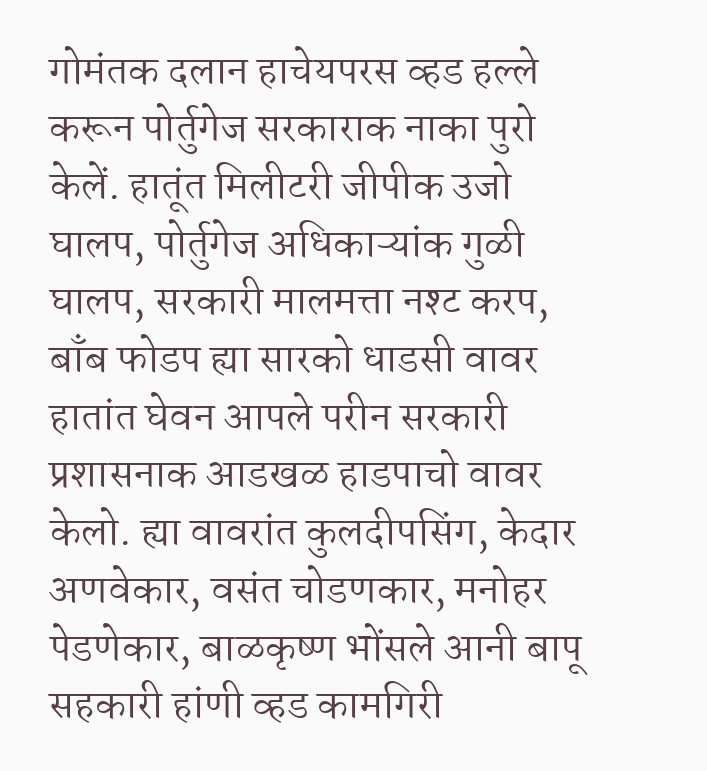गोमंतक दलान हाचेयपरस व्हड हल्ले करून पोर्तुगेज सरकाराक नाका पुरो केलें. हातूंत मिलीटरी जीपीक उजो घालप, पोर्तुगेज अधिकाऱ्यांक गुळी घालप, सरकारी मालमत्ता नश्ट करप, बाँब फोडप ह्या सारको धाडसी वावर हातांत घेवन आपले परीन सरकारी प्रशासनाक आडखळ हाडपाचो वावर केलो. ह्या वावरांत कुलदीपसिंग, केदार अणवेकार, वसंत चोडणकार, मनोहर पेडणेकार, बाळकृष्ण भोंसले आनी बापू सहकारी हांणी व्हड कामगिरी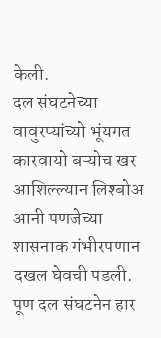केली.
दल संघटनेच्या वावुरप्यांच्यो भूंयगत कारवायो बऱ्योच खर आशिल्ल्यान लिश्बोअ आनी पणजेच्या शासनाक गंभीरपणान दखल घेवची पडली. पूण दल संघटनेन हार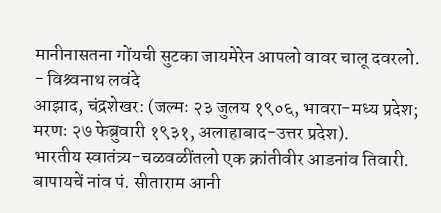मानीनासतना गोंयची सुटका जायमेरेन आपलो वावर चालू दवरलो.
- विश्र्वनाथ लवंदे
आझाद, चंद्रशेखर: (जल्मः २३ जुलय १९०६, भावरा-मध्य प्रदेश; मरणः २७ फेब्रुवारी १९३१, अलाहाबाद-उत्तर प्रदेश).
भारतीय स्वातंत्र्य-चळवळींतलो एक क्रांतीवीर आडनांव तिवारी. बापायचें नांव पं. सीताराम आनी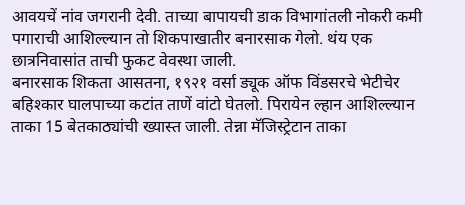आवयचें नांव जगरानी देवी. ताच्या बापायची डाक विभागांतली नोकरी कमी पगाराची आशिल्ल्यान तो शिकपाखातीर बनारसाक गेलो. थंय एक छात्रनिवासांत ताची फुकट वेवस्था जाली.
बनारसाक शिकता आसतना, १९२१ वर्सा ड्यूक ऑफ विंडसरचे भेटीचेर बहिश्कार घालपाच्या कटांत ताणें वांटो घेतलो. पिरायेन ल्हान आशिल्ल्यान ताका 15 बेतकाठ्यांची ख्यास्त जाली. तेन्ना मॅजिस्ट्रेटान ताका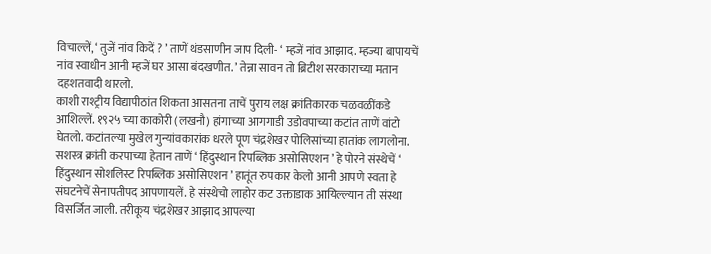विचाल्लें, ‘ तुजें नांव किदें ? ’ ताणें थंडसाणीन जाप दिली- ‘ म्हजें नांव आझाद. म्हज्या बापायचें नांव स्वाधीन आनी म्हजें घर आसा बंदखणीत. ’ तेन्ना सावन तो ब्रिटीश सरकाराच्या मतान दहशतवादी थारलो.
काशी राश्ट्रीय विद्यापीठांत शिकता आसतना ताचें पुराय लक्ष क्रांतिकारक चळवळींकडे आशिल्लें. १९२५ च्या काकोरी (लखनौ) हांगाच्या आगगाडी उडोवपाच्या कटांत ताणें वांटो घेतलो. कटांतल्या मुखेल गुन्यांवकारांक धरले पूण चंद्रशेखर पोलिसांच्या हातांक लागलोना. सशस्त्र क्रांती करपाच्या हेतान ताणें ‘ हिंदुस्थान रिपब्लिक असोसिएशन ’ हे पोरने संस्थेचें ‘ हिंदुस्थान सोशलिस्ट रिपब्लिक असोसिएशन ’ हातूंत रुपकार केलो आनी आपणे स्वता हे संघटनेचें सेनापतीपद आपणायलें. हे संस्थेचो लाहोर कट उक्ताडाक आयिल्ल्यान ती संस्था विसर्जित जाली. तरीकूय चंद्रशेखर आझाद आपल्या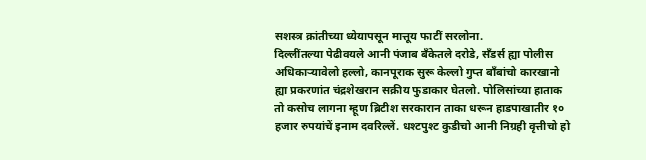सशस्त्र क्रांतीच्या ध्येयापसून मात्तूय फाटीं सरलोना.
दिल्लींतल्या पेढीवयले आनी पंजाब बँकेतले दरोडे, सँडर्स ह्या पोलीस अधिकाऱ्यावेलो हल्लो, कानपूराक सुरू केल्लो गुप्त बाँबांचो कारखानो ह्या प्रकरणांत चंद्रशेखरान सक्रीय फुडाकार घेतलो. पोलिसांच्या हाताक तो कसोच लागना म्हूण ब्रिटीश सरकारान ताका धरून हाडपाखातीर १० हजार रुपयांचें इनाम दवरिल्लें. धश्टपुश्ट कुडीचो आनी निग्रही वृत्तीचो हो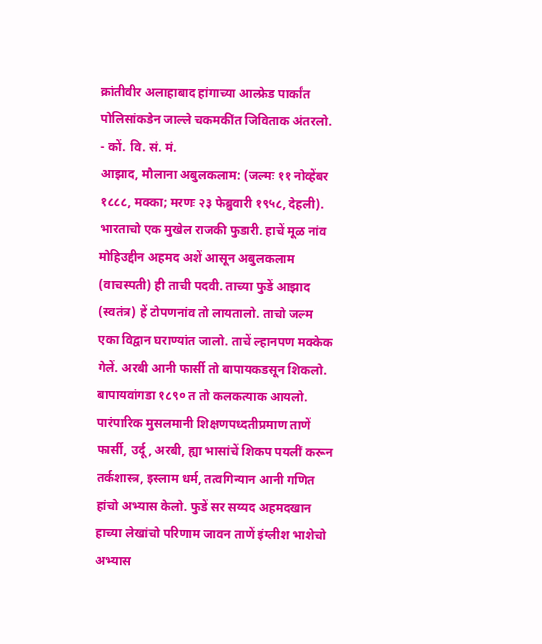क्रांतीवीर अलाहाबाद हांगाच्या आल्फ्रेड पार्कांत पोलिसांकडेन जाल्ले चकमकींत जिविताक अंतरलो.
- कों. वि. सं. मं.
आझाद, मौलाना अबुलकलाम: (जल्मः ११ नोव्हेंबर १८८८, मक्का; मरणः २३ फेब्रुवारी १९५८, देहली).
भारताचो एक मुखेल राजकी फुडारी. हाचें मूळ नांव मोहिउद्दीन अहमद अशें आसून अबुलकलाम (वाचस्पती) ही ताची पदवी. ताच्या फुडें आझाद (स्वतंत्र) हें टोपणनांव तो लायतालो. ताचो जल्म एका विद्वान घराण्यांत जालो. ताचें ल्हानपण मक्केक गेलें. अरबी आनी फार्सी तो बापायकडसून शिकलो. बापायवांगडा १८९० त तो कलकत्याक आयलो. पारंपारिक मुसलमानी शिक्षणपध्दतीप्रमाण ताणें फार्सी, उर्दू, अरबी, ह्या भासांचें शिकप पयलीं करून तर्कशास्त्र, इस्लाम धर्म, तत्वगिन्यान आनी गणित हांचो अभ्यास केलो. फुडें सर सय्यद अहमदखान हाच्या लेखांचो परिणाम जावन ताणें इंग्लीश भाशेचो अभ्यास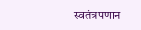स्वतंत्रपणान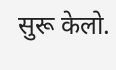सुरू केलो.